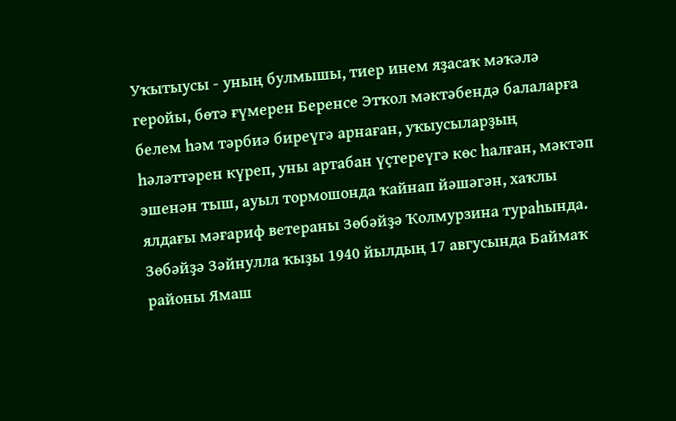Уҡытыусы - уның булмышы, тиер инем яҙасаҡ мәҡәлә геройы, бөтә ғүмерен Беренсе Этҡол мәктәбендә балаларға белем һәм тәрбиә биреүгә арнаған, уҡыусыларҙың һәләттәрен күреп, уны артабан үҫтереүгә көс һалған, мәктәп эшенән тыш, ауыл тормошонда ҡайнап йәшәгән, хаҡлы ялдағы мәғариф ветераны Зөбәйҙә Ҡолмурзина тураһында.
Зөбәйҙә Зәйнулла ҡыҙы 1940 йылдың 17 авгусында Баймаҡ районы Ямаш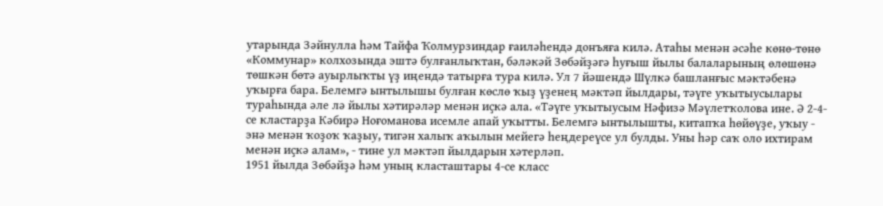утарында Зәйнулла һәм Тайфа Ҡолмурзиндар ғаиләһендә донъяға килә. Атаһы менән әсәһе көнө-төнө «Коммунар» колхозында эштә булғанлыҡтан, бәләкәй Зөбәйҙәгә һуғыш йылы балаларының өлөшөнә төшкән бөтә ауырлыҡты үҙ иңендә татырға тура килә. Ул 7 йәшендә Шүлкә башланғыс мәктәбенә уҡырға бара. Белемгә ынтылышы булған көслө ҡыҙ үҙенең мәктәп йылдары, тәүге уҡытыусылары тураһында әле лә йылы хәтирәләр менән иҫкә ала. «Тәүге уҡытыусым Нәфизә Мәүлетҡолова ине. Ә 2-4-се кластарҙа Кәбирә Ноғоманова исемле апай уҡытты. Белемгә ынтылышты, китапҡа һөйөүҙе, уҡыу - энә менән ҡоҙоҡ ҡаҙыу, тигән халыҡ аҡылын мейегә һеңдереүсе ул булды. Уны һәр саҡ оло ихтирам менән иҫкә алам», - тине ул мәктәп йылдарын хәтерләп.
1951 йылда Зөбәйҙә һәм уның класташтары 4-се класс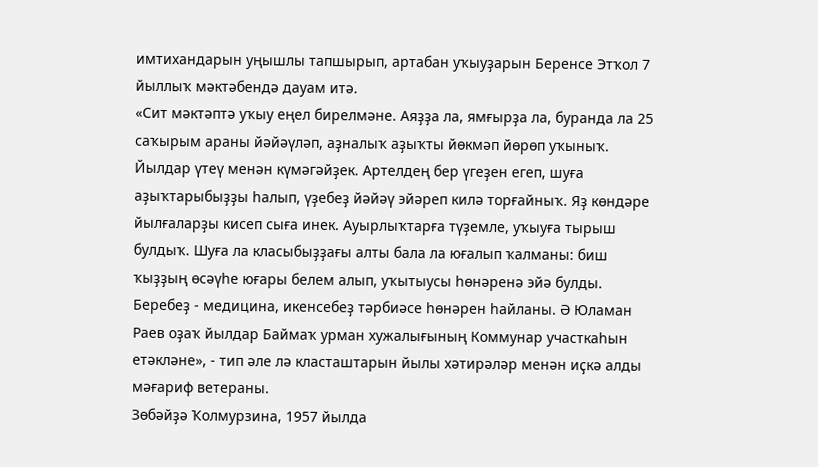имтихандарын уңышлы тапшырып, артабан уҡыуҙарын Беренсе Этҡол 7 йыллыҡ мәктәбендә дауам итә.
«Сит мәктәптә уҡыу еңел бирелмәне. Аяҙҙа ла, ямғырҙа ла, буранда ла 25 саҡырым араны йәйәүләп, аҙналыҡ аҙыҡты йөкмәп йөрөп уҡыныҡ. Йылдар үтеү менән күмәгәйҙек. Артелдең бер үгеҙен егеп, шуға аҙыҡтарыбыҙҙы һалып, үҙебеҙ йәйәү эйәреп килә торғайныҡ. Яҙ көндәре йылғаларҙы кисеп сыға инек. Ауырлыҡтарға түҙемле, уҡыуға тырыш булдыҡ. Шуға ла класыбыҙҙағы алты бала ла юғалып ҡалманы: биш ҡыҙҙың өсәүһе юғары белем алып, уҡытыусы һөнәренә эйә булды. Беребеҙ - медицина, икенсебеҙ тәрбиәсе һөнәрен һайланы. Ә Юламан Раев оҙаҡ йылдар Баймаҡ урман хужалығының Коммунар участкаһын етәкләне», - тип әле лә класташтарын йылы хәтирәләр менән иҫкә алды мәғариф ветераны.
Зөбәйҙә Ҡолмурзина, 1957 йылда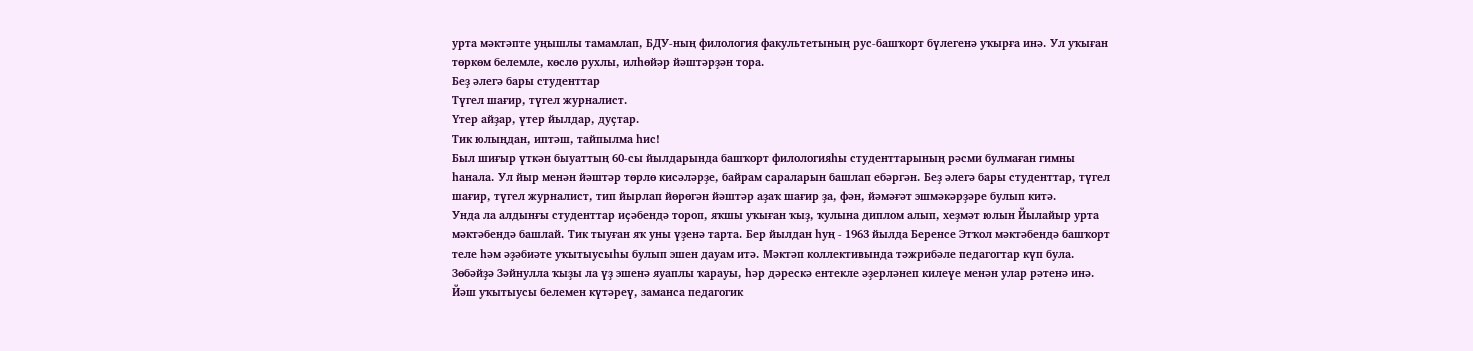урта мәктәпте уңышлы тамамлап, БДУ-ның филология факультетының рус-башҡорт бүлегенә уҡырға инә. Ул уҡыған төркөм белемле, көслө рухлы, илһөйәр йәштәрҙән тора.
Беҙ әлегә бары студенттар
Түгел шағир, түгел журналист.
Үтер айҙар, үтер йылдар, дуҫтар.
Тик юлыңдан, иптәш, тайпылма һис!
Был шиғыр үткән быуаттың 60-сы йылдарында башҡорт филологияһы студенттарының рәсми булмаған гимны һанала. Ул йыр менән йәштәр төрлө кисәләрҙе, байрам сараларын башлап ебәргән. Беҙ әлегә бары студенттар, түгел шағир, түгел журналист, тип йырлап йөрөгән йәштәр аҙаҡ шағир ҙа, фән, йәмәғәт эшмәкәрҙәре булып китә.
Унда ла алдынғы студенттар иҫәбендә тороп, яҡшы уҡыған ҡыҙ, ҡулына диплом алып, хеҙмәт юлын Йылайыр урта мәктәбендә башлай. Тик тыуған яҡ уны үҙенә тарта. Бер йылдан һуң - 1963 йылда Беренсе Этҡол мәктәбендә башҡорт теле һәм әҙәбиәте уҡытыусыһы булып эшен дауам итә. Мәктәп коллективында тәжрибәле педагогтар күп була. Зөбәйҙә Зәйнулла ҡыҙы ла үҙ эшенә яуаплы ҡарауы, һәр дәрескә ентекле әҙерләнеп килеүе менән улар рәтенә инә. Йәш уҡытыусы белемен күтәреү, заманса педагогик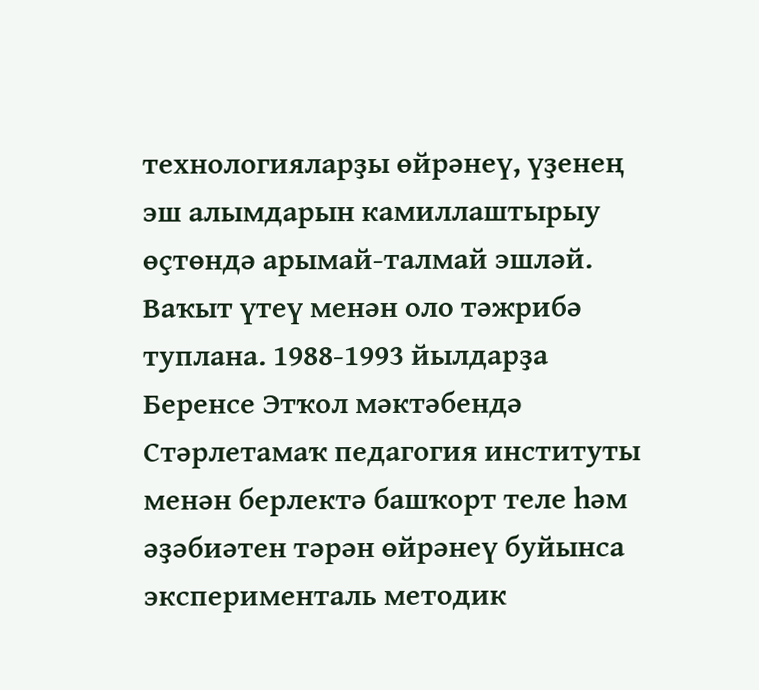технологияларҙы өйрәнеү, үҙенең эш алымдарын камиллаштырыу өҫтөндә арымай-талмай эшләй. Ваҡыт үтеү менән оло тәжрибә туплана. 1988-1993 йылдарҙа Беренсе Этҡол мәктәбендә Стәрлетамаҡ педагогия институты менән берлектә башҡорт теле һәм әҙәбиәтен тәрән өйрәнеү буйынса эксперименталь методик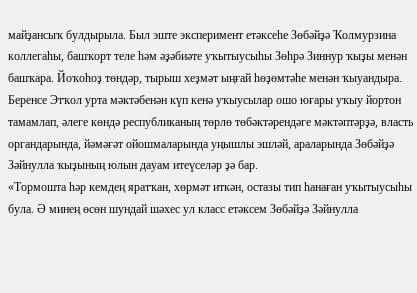майҙансыҡ булдырыла. Был эште эксперимент етәксеһе Зөбәйҙә Ҡолмурзина коллегаһы, башҡорт теле һәм әҙәбиәте уҡытыусыһы Зөһрә Зиннур ҡыҙы менән башҡара. Йоҡоһоҙ төндәр, тырыш хеҙмәт ыңғай һөҙөмтәһе менән ҡыуандыра. Беренсе Этҡол урта мәктәбенән күп кенә уҡыусылар ошо юғары уҡыу йортон тамамлап, әлеге көндә республиканың төрлө төбәктәрендәге мәктәптәрҙә, власть органдарында, йәмәғәт ойошмаларында уңышлы эшләй, араларында Зөбәйҙә Зәйнулла ҡыҙының юлын дауам итеүселәр ҙә бар.
«Тормошта һәр кемдең яратҡан, хөрмәт иткән, остазы тип һанаған уҡытыусыһы була. Ә минең өсөн шундай шәхес ул класс етәксем Зөбәйҙә Зәйнулла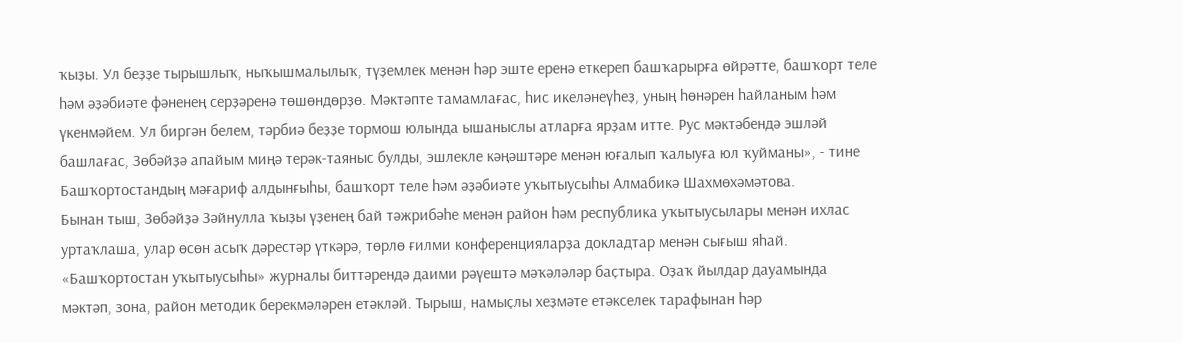ҡыҙы. Ул беҙҙе тырышлыҡ, ныҡышмалылыҡ, түҙемлек менән һәр эште еренә еткереп башҡарырға өйрәтте, башҡорт теле һәм әҙәбиәте фәненең серҙәренә төшөндөрҙө. Мәктәпте тамамлағас, һис икеләнеүһеҙ, уның һөнәрен һайланым һәм үкенмәйем. Ул биргән белем, тәрбиә беҙҙе тормош юлында ышаныслы атларға ярҙам итте. Рус мәктәбендә эшләй башлағас, Зөбәйҙә апайым миңә терәк-таяныс булды, эшлекле кәңәштәре менән юғалып ҡалыуға юл ҡуйманы», - тине Башҡортостандың мәғариф алдынғыһы, башҡорт теле һәм әҙәбиәте уҡытыусыһы Алмабикә Шахмөхәмәтова.
Бынан тыш, Зөбәйҙә Зәйнулла ҡыҙы үҙенең бай тәжрибәһе менән район һәм республика уҡытыусылары менән ихлас уртаҡлаша, улар өсөн асыҡ дәрестәр үткәрә, төрлө ғилми конференцияларҙа докладтар менән сығыш яһай. «Башҡортостан уҡытыусыһы» журналы биттәрендә даими рәүештә мәҡәләләр баҫтыра. Оҙаҡ йылдар дауамында мәктәп, зона, район методик берекмәләрен етәкләй. Тырыш, намыҫлы хеҙмәте етәкселек тарафынан һәр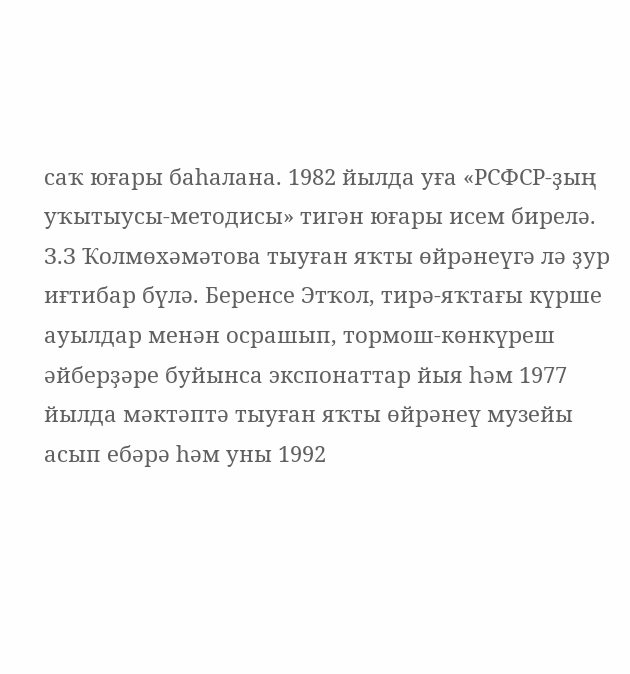саҡ юғары баһалана. 1982 йылда уға «РСФСР-ҙың уҡытыусы-методисы» тигән юғары исем бирелә.
З.З Ҡолмөхәмәтова тыуған яҡты өйрәнеүгә лә ҙур иғтибар бүлә. Беренсе Этҡол, тирә-яҡтағы күрше ауылдар менән осрашып, тормош-көнкүреш әйберҙәре буйынса экспонаттар йыя һәм 1977 йылда мәктәптә тыуған яҡты өйрәнеү музейы асып ебәрә һәм уны 1992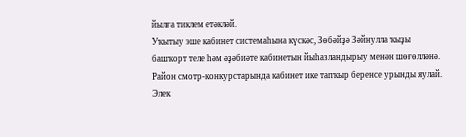йылға тиклем етәкләй.
Уҡытыу эше кабинет системаһына күскәс, Зөбәйҙә Зәйнулла ҡыҙы башҡорт теле һәм әҙәбиәте кабинетын йыһазландырыу менән шөғөлләнә. Район смотр-конкурстарында кабинет ике тапҡыр беренсе урынды яулай.
Элек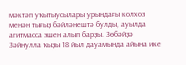мәктәп уҡытыусылары урындағы колхоз менән тығыҙ бәйләнештә булды, ауылда агитмасса эшен алып барҙы. Зөбәйҙә Зәйнулла ҡыҙы 18 йыл дауамында айына ике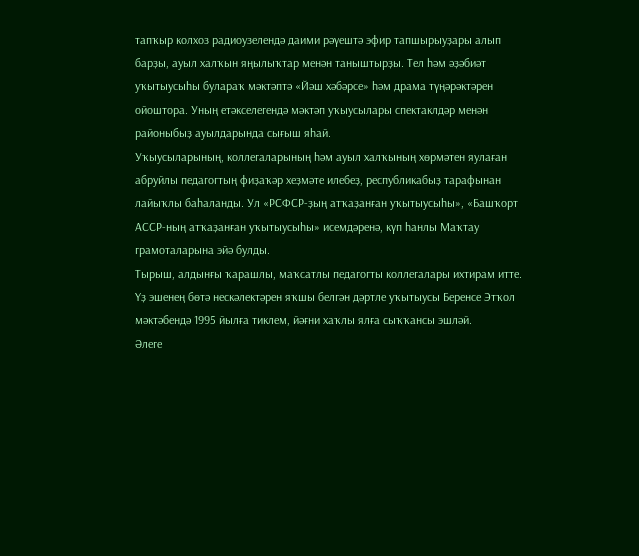тапҡыр колхоз радиоузелендә даими рәүештә эфир тапшырыуҙары алып барҙы, ауыл халҡын яңылыҡтар менән таныштырҙы. Тел һәм әҙәбиәт уҡытыусыһы булараҡ мәктәптә «Йәш хәбәрсе» һәм драма түңәрәктәрен ойоштора. Уның етәкселегендә мәктәп уҡыусылары спектаклдәр менән районыбыҙ ауылдарында сығыш яһай.
Уҡыусыларының, коллегаларының һәм ауыл халҡының хөрмәтен яулаған абруйлы педагогтың фиҙаҡәр хеҙмәте илебеҙ, республикабыҙ тарафынан лайыҡлы баһаланды. Ул «РСФСР-ҙың атҡаҙанған уҡытыусыһы», «Башҡорт АССР-ның атҡаҙанған уҡытыусыһы» исемдәренә, күп һанлы Маҡтау грамоталарына эйә булды.
Тырыш, алдынғы ҡарашлы, маҡсатлы педагогты коллегалары ихтирам итте. Үҙ эшенең бөтә нескәлектәрен яҡшы белгән дәртле уҡытыусы Беренсе Этҡол мәктәбендә 1995 йылға тиклем, йәғни хаҡлы ялға сыҡҡансы эшләй.
Әлеге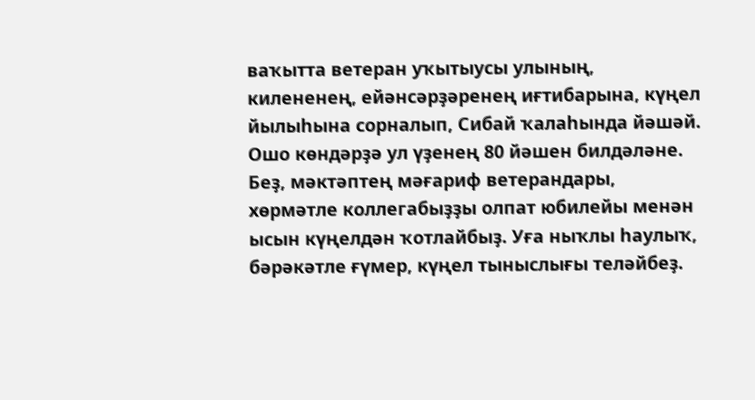ваҡытта ветеран уҡытыусы улының, килененең, ейәнсәрҙәренең иғтибарына, күңел йылыһына сорналып, Сибай ҡалаһында йәшәй. Ошо көндәрҙә ул үҙенең 80 йәшен билдәләне. Беҙ, мәктәптең мәғариф ветерандары, хөрмәтле коллегабыҙҙы олпат юбилейы менән ысын күңелдән ҡотлайбыҙ. Уға ныҡлы һаулыҡ, бәрәкәтле ғүмер, күңел тыныслығы теләйбеҙ.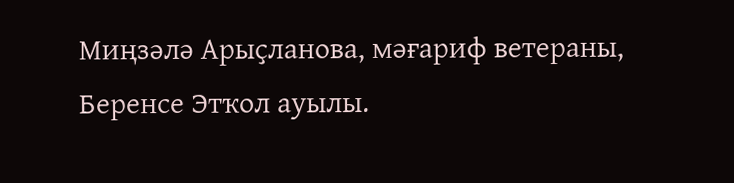Миңзәлә Арыҫланова, мәғариф ветераны,
Беренсе Этҡол ауылы.